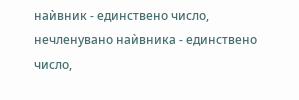наѝвник - единствено число, нечленувано наѝвника - единствено число,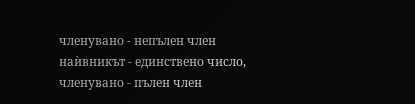членувано - непълен член наѝвникът - единствено число, членувано - пълен член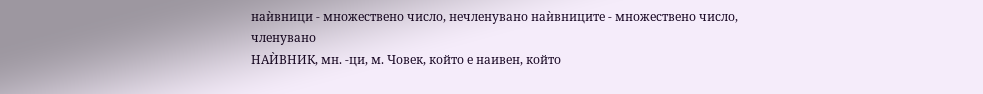наѝвници - множествено число, нечленувано наѝвниците - множествено число, членувано
НАЍВНИК, мн. -ци, м. Човек, който е наивен, който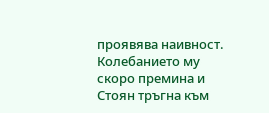проявява наивност. Колебанието му скоро премина и Стоян тръгна към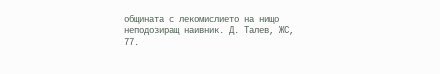общината с лекомислието на нищо неподозиращ наивник. Д. Талев, ЖС, 77.